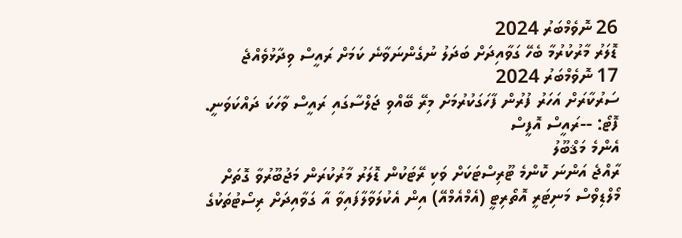26 ނޮވެމްބަރު 2024
ޑޮލަރު މާރުކުރުމާ ބެހޭ ގަވާއިދަށް ބަދަލު ނުގެންނަވާނެ ކަމަށް ރައީސް ވިދާޅުވެއްޖެ
17 ނޮވެމްބަރު 2024
ސަރުކާރަށް އަހަރު ފުރުން ފާހަގަކުރުމަށް މިރޭ ބޭއްވި ޖަލްސާގައި ރައީސް ވާހަކަ ދައްކަވަނީ. ފޮޓޯ: --ރައީސް އޮފީސް
އެންމެ މަޤްބޫލު
ރާއްޖެ އަންނަ ކޮންމެ ޓޫރިސްޓަކަށް ވަކި ރޭޓަކުން ޑޮލަރު މާރުކުރަން މަޖުބޫރުވާ ގޮތަށް މޯލްޑިވްސް މަނިޓަރީ އޮތޯރިޓީ (އެމްއެމްއޭ) އިން އެކުލަވާލާފައިވާ އާ ގަވާއިދަށް ރިސޯޓުތަކުގެ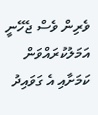ވެރިން ވެސް ޖެހޭނީ އަމަލުކުރައްވަން ކަމަށާއި އެ ގަވައިދު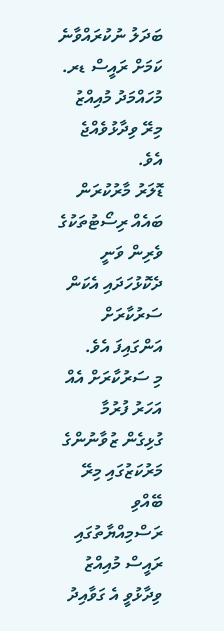ބަދަލު ނުކުރައްވާނެ ކަމަށް ރައީސް ޑރ. މުހައްމަދު މުއިއްޒު މިރޭ ވިދާޅުވެއްޖެ އެވެ.
ޑޮލަރު މާރުކުރަން ބައެއް ރިސޯޓުތަކުގެ ވެރިން ވަނީ ދެކޮޅުހަދައި އެކަން ސަރުކާރަށް އަންގައިފަ އެވެ.
މި ސަރުކާރަށް އެއް އަހަރު ފުރުމާ ގުޅިގެން ޒުވާނުންގެ މަރުކަޒުގައި މިރޭ ބޭއްވި ރަސްމިއްޔާތުގައި ރައީސް މުއިއްޒު ވިދާޅުވީ އެ ގަވާއިދު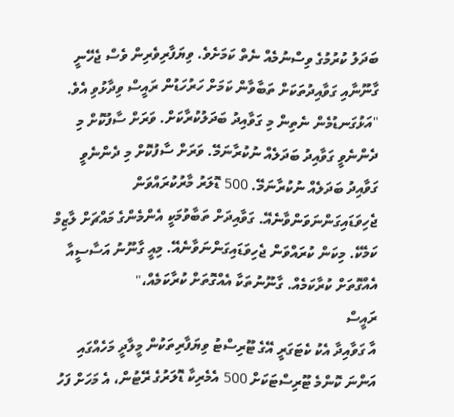ބަދަލު ކުރުމުގެ ވިސްނުމެއް ނެތް ކަމަށެވެ. ވިޔަފާރިވެރިން ވެސް ޖެހޭނީ ގާނޫނާއި ގަވާއިދުތަކަށް ތަބާވާން ކަމަށް ހަރުހަޑުން ރައީސް ވިދާޅުވި އެވެ.
"އަޅުގަނޑުމެން ނެތިން މި ގަވާއިދު ބަދަލުކުރާކަށް. ވަރަށް ސާފުކޮށް މި ދެންނެވީ ގަވާއިދު ބަދަލެއް ނުކުރާނަމޭ. ވަރަށް ސާފުކޮށް މި ދެންނެވީ ގަވާއިދު ބަދަލެއް ނުކުރާނަމޭ. 500 ޑޮލަރު މާރުކުރައްވަން ޖެހިވަޑައިގަންނަވަންވާނެއޭ. ގަވާއިދަށް ތަބާވުމަކީ އެންމެންގެ މައްޗަށް ލާޒިމް ކަމެކޭ. މިކަން ކުރައްވަން ޖެހިވަޑައިގަންނަވާނެއޭ. މިއީ ގާނޫނު އަސާސީއާ އެއްގޮތަށް ކުރާކަމެއް. ގާނޫނުތަކާ އެއްގޮތަށް ކުރާކަމެއް،"
ރައީސް
އާ ގަވާއިދާ އެކު ކެޓަގަރީ އޭގެ ޓޫރިސްޓު ވިޔަފާރިތަކުން މީލާދީ މަހެއްގައި އަންނަ ކޮންމެ ޓޫރިސްޓަކަށް 500 އެމެރިކާ ޑޮލަރުގެ ރޭޓުން، އެ މަހަށް ފަހު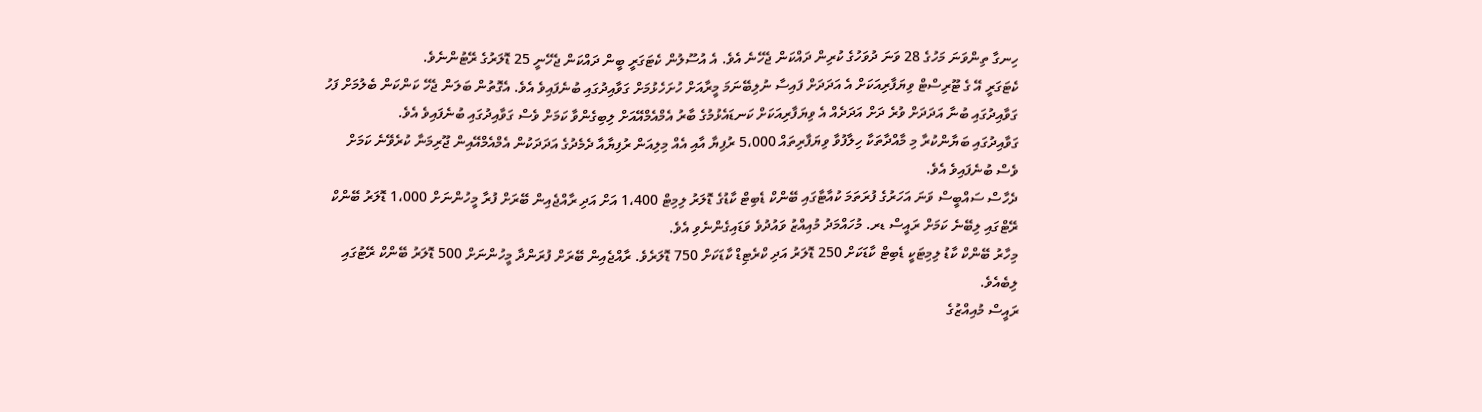ހިނގާ ތިންވަނަ މަހުގެ 28 ވަނަ ދުވަހުގެ ކުރިން ދައްކަން ޖެހޭނެ އެވެ. އެ އުސޫލުން ކެޓަގަރީ ބީން ދައްކަން ޖެހޭނީ 25 ޑޮލަރުގެ ރޭޓުންނެވެ.
ކެޓަގަރީ އޭ ގެ ޓޫރިސްޓް ވިޔަފާރިއަކަށް އެ އަދަދަށް ފައިސާ ނުލިބޭނަމަ މީރާއަށް ހުށަހެޅުމަށް ގަވާއިދުގައި ބުނެފައިވެ އެވެ. އެގޮތުން ބަލަން ޖެހޭ ކަންކަން ބެލުމަށް ފަހު ގަވާއިދުގައި ބުނާ އަދަދަށް ވުރެ ދަށް އަދަދެއް އެ ވިޔަފާރިއަކަށް ކަނޑައެޅުމުގެ ބާރު އެމްއެމްއޭއަށް ލިބިގެންވާ ކަމަށް ވެސް ގަވާއިދުގައި ބުނެފައިވެ އެވެ.
ގަވާއިދުގައި ބަޔާންކުރާ މި މާއްދާތަކާ ހިލާފުވާ ވިޔަފާރިތައް 5،000 ރުފިޔާ އާއި އެއް މިލިއަން ރުފިޔާއާ ދެމެދުގެ އަދަދަކުން އެމްއެމްއޭއިން ޖޫރިމަނާ ކުރެވޭނެ ކަމަށް ވެސް ބުނެފައިވެ އެވެ.
ދެހާސް ސައްބީސް ވަނަ އަހަރުގެ ފުރަތަމަ ކުއާޓާގައި ބޭންކް ޑެބިޓް ކާޑުގެ ޑޮލަރު ލިމިޓް 1،400 އަށް އަދި ރާއްޖެއިން ބޭރަށް ފުރާ މީހުންނަށް 1،000 ޑޮލަރު ބޭންކް ރޭޓްގައި ލިބޭނެ ކަމަށް ރައީސް ޑރ. މުހައްމަދު މުއިއްޒު ވައުދުވެ ވަޑައިގެންނެވި އެވެ.
މިހާރު ބޭންކް ކާޑު ލިމިޓަކީ ޑެބިޓް ކާޑަކަށް 250 ޑޮލަރު އަދި ކްރެޓިޑް ކާޑަކަށް 750 ޑޮލަރެވެ. ރާއްޖެއިން ބޭރަށް ފުރަންދާ މީހުންނަށް 500 ޑޮލަރު ބޭންކް ރޭޓުގައި ލިބެއެވެ.
ރައީސް މުއިއްޒުގެ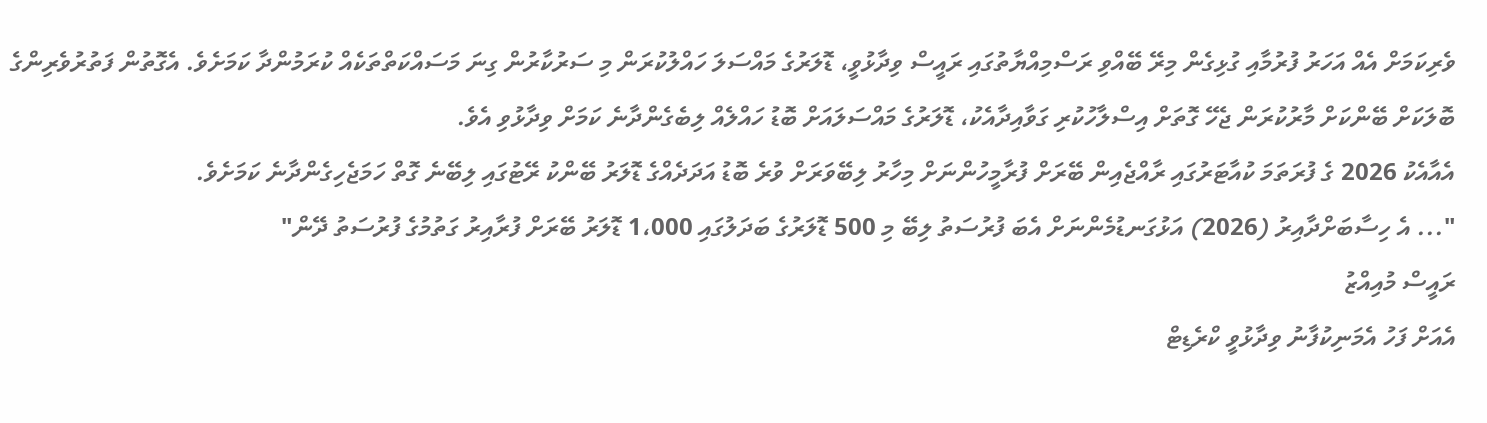ވެރިކަމަށް އެއް އަހަރު ފުރުމާއި ގުޅިގެން މިރޭ ބޭއްވި ރަސްމިއްޔާތުގައި ރައީސް ވިދާޅުވީ، ޑޮލަރުގެ މައްސަލަ ހައްލުކުރަން މި ސަރުކާރުން ގިނަ މަސައްކަތްތަކެއް ކުރަމުންދާ ކަމަށެވެ. އެގޮތުން ފަތުރުވެރިންގެ ބޮލަކަށް ބޭންކަށް މާރުކުރަން ޖެހޭ ގޮތަށް އިސްލާހުކުރި ގަވާއިދާއެކު، ޑޮލަރުގެ މައްސަލައަށް ބޮޑު ހައްލެއް ލިބެގެންދާނެ ކަމަށް ވިދާޅުވި އެވެ.
އެއާއެކު 2026 ގެ ފުރަތަމަ ކުއާޓަރުގައި ރާއްޖެއިން ބޭރަށް ފުރާމީހުންނަށް މިހާރު ލިބޭވަރަށް ވުރެ ބޮޑު އަދަދެއްގެ ޑޮލަރު ބޭންކު ރޭޓުގައި ލިބޭނެ ގޮތް ހަމަޖެހިގެންދާނެ ކަމަށެވެ.
"... އެ ހިސާބަށްދާއިރު (2026) އަޅުގަނޑުމެންނަށް އެބަ ފުރުސަތު ލިބޭ މި 500 ޑޮލަރުގެ ބަދަލުގައި 1،000 ޑޮލަރު ބޭރަށް ފުރާއިރު ގަތުމުގެ ފުރުސަތު ދޭން"
ރައީސް މުއިއްޒު
އެއަށް ފަހު އެމަނިކުފާނު ވިދާޅުވީ ކްރެޑިޓް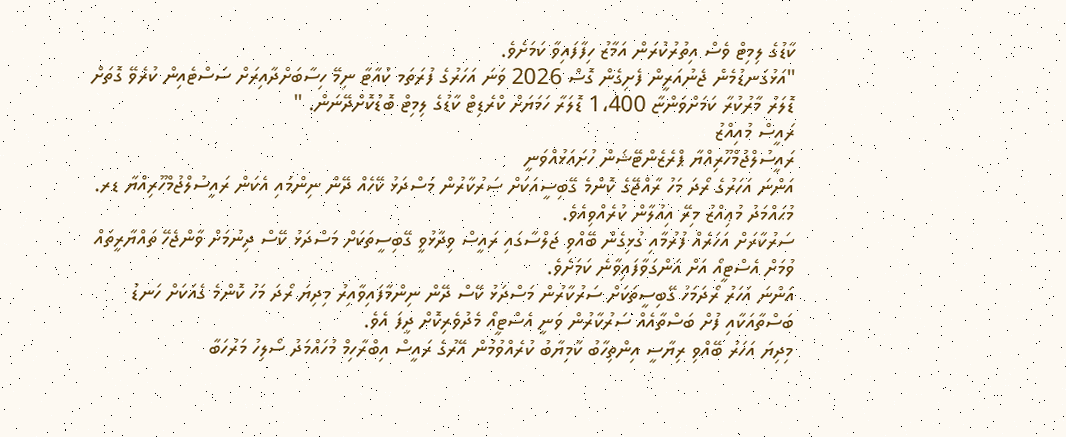ކާޑުގެ ލިމިޓް ވެސް އިތުރުކުރަން އަމާޒު ހިފާފައިވާ ކަމަށެވެ.
"އަޅުގަނޑުމެން ޖެނުއަރީން ފެށިގެން ގޮސް 2026 ވަނަ އަހަރުގެ ފުރަތަމ ކުއާޓާ ނިމޭ ހިސާބަށްދާއިރަށް ސަސްޓެއިން ކުރެވޭ ގޮތަށް ޑޮލަރު މާރުކުރާ ކަމަށްވަންޏާ 1،400 ޑޮލަރާ ހަމަޔަށް ކްރެޑިޓް ކާޑުގެ ލިމިޓް ބޮޑުކޮށްދޭނަން. "
ރައީސް މުއިއްޒު
ރައީސުލްޖުމްހޫރިއްޔާ ޕްރެޒެންޓޭޝަން ހުށައަޅުއްވަނީ
އަންނަ އަހަރުގެ ރޯދަ މަހު ރާއްޖޭގެ ކޮންމެ ގޭބިސީއަކަށް ސަރުކާރުން މަސްދަޅު ކޭހެއް ދޭން ނިންމައި އެކަން ރައީސުލްޖުމްހޫރިއްޔާ ޑރ. މުޙައްމަދު މުޢިއްޒު މިރޭ އިއުލާން ކުރެއްވިއެވެ.
ސަރުކާރަށް އަހަރެއް ފުރުމާއި ގުޅިގެން ބޭއްވި ޖަލްސާގައި ރައީސް ވިދާޅުވީ ގޭބިސީތަކަށް މަސްދަޅު ކޭސް ދިނުމަށް ވާންޖެހޭ ތައްޔާރީތައް ވުމަށް އެސްޓީއޯ އަށް އަންގަވާފައިވާނެ ކަމަށެވެ.
އަންނަ އަހަރު ރޯދަމަހު ގޭބިސީތަކަށް ސަރުކާރުން މަސްދަޅު ކޭސް ދޭން ނިންމާފައިވާއިރު މިދިޔަ ރޯދަ މަހު ކޮންމެ ގެއަކަށް ހަނޑު ބަސްތާއަކާއި ފުށް ބަސްތާއެއް ސަރުކާރުން ވަނީ އެސްޓީއޯ މެދުވެރިކޮށް ދީފަ އެވެ.
މިދިޔަ އަހަރު ބޭއްވި ރިޔާސީ އިންތިހާބު ކާމިޔާބު ކުރެއްވުމުން އޭރުގެ ރައީސް އިބްރާހިމް މުހައްމަދު ސޯލިހު މަރުހަބާ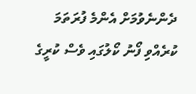ދެންނެވުމަށް އެންމެ ފުރަތަމަ ކުރެއްވި ފޯނު ކޯލުގައި ވެސް ކުރީގެ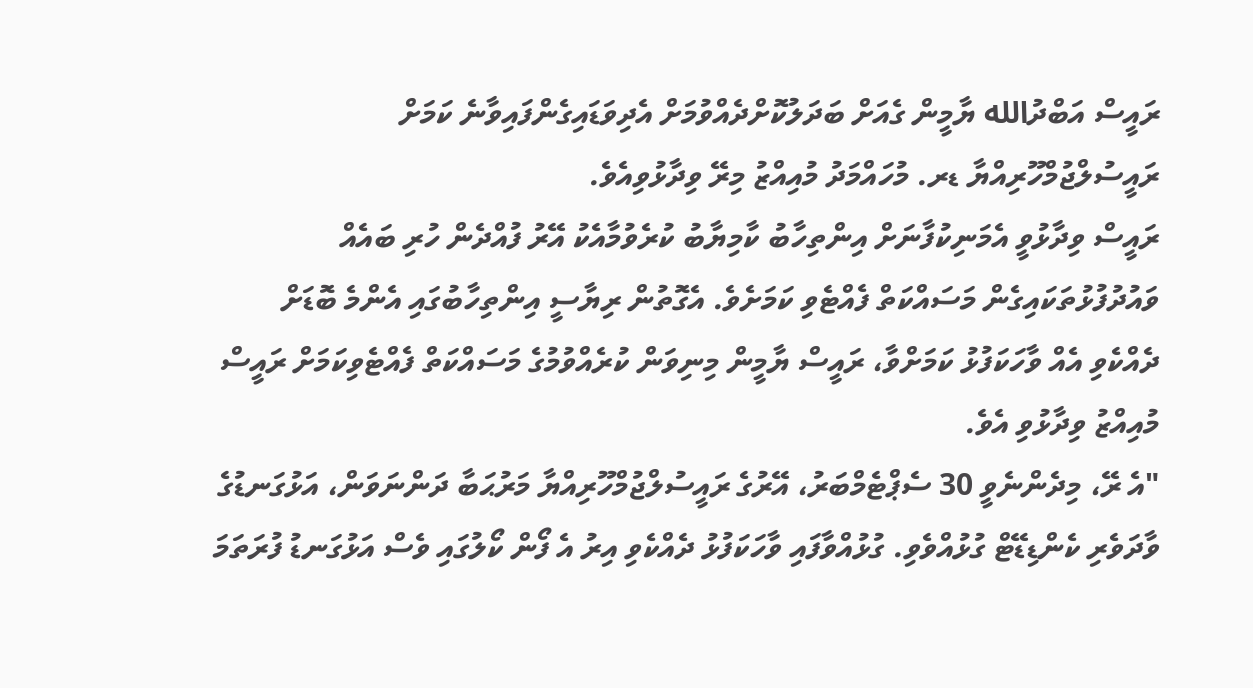ރައީސް އަބްދުالله ޔާމީން ގެއަށް ބަދަލުކޮށްދެއްވުމަށް އެދިވަޑައިގެންފައިވާނެ ކަމަށް ރައީސުލްޖުމްހޫރިއްޔާ ޑރ. މުހައްމަދު މުއިއްޒު މިރޭ ވިދާޅުވިއެވެ.
ރައީސް ވިދާޅުވީ އެމަނިކުފާނަށް އިންތިހާބު ކާމިޔާބު ކުރެވުމާއެކު އޭރު ފުއްދެން ހުރި ބައެއް ވައުދުފުޅުތަކައިގެން މަސައްކަތް ފެއްޓެވި ކަމަށެވެ. އެގޮތުން ރިޔާސީ އިންތިހާބުގައި އެންމެ ބޮޑަށް ދެއްކެވި އެއް ވާހަކަފުޅު ކަމަށްވާ، ރައީސް ޔާމީން މިނިވަން ކުރެއްވުމުގެ މަސައްކަތް ފެއްޓެވިކަމަށް ރައީސް މުއިއްޒު ވިދާޅުވި އެވެ.
"އެ ރޭ، މިދެންނެވީ 30 ސެޕްޓެމްބަރު، އޭރުގެ ރައީސުލްޖުމްހޫރިއްޔާ މަރުޙަބާ ދަންނަވަން، އަޅުގަނޑުގެ ވާދަވެރި ކެންޑިޑޭޓް ގުޅުއްވެވި. ގުޅުއްވާފައި ވާހަކަފުޅު ދެއްކެވި އިރު އެ ފޯން ކޯލުގައި ވެސް އަޅުގަނޑު ފުރަތަމަ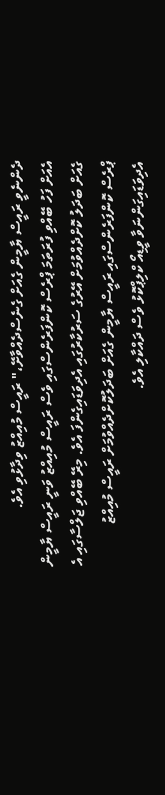ދެންނެވީ ރައީސް ޔާމީން ގެއަށް ގެނެސްދެއްވާށޭ،" ރައީސް މުއިއްޒު ވިދާޅުވި އެވެ.
އެއަށް ފަހު ބޭއްވި ފުރަތަމަ ޕްރެސް ކޮންފަރެންސްގައި ވެސް ރައީސް މުއިއްޒު ވަނީ ރައީސް ޔާމީން ގެއަށް ބަދަލު ކޮށްދެއްވުމަށް އޭރުގެ ސަރުކާރުގައި އެދިވަޑައިގެންފަ އެވެ. މިރޭ ބޭއްވި ޖަލްސާގައި އެ ޕްރެސް ކޮންފަރެންސްގައި ރައީސް ޔާމީން ގެއަށް ބަދަލުކޮށްދެއްވުމަށް ރައީސް މުއިއްޒު އެދިވަޑައިގަންނަވާ ވީޑިއޯ ކްލިޕްކޮޅު ވެސް ދައްކާލި އެވެ.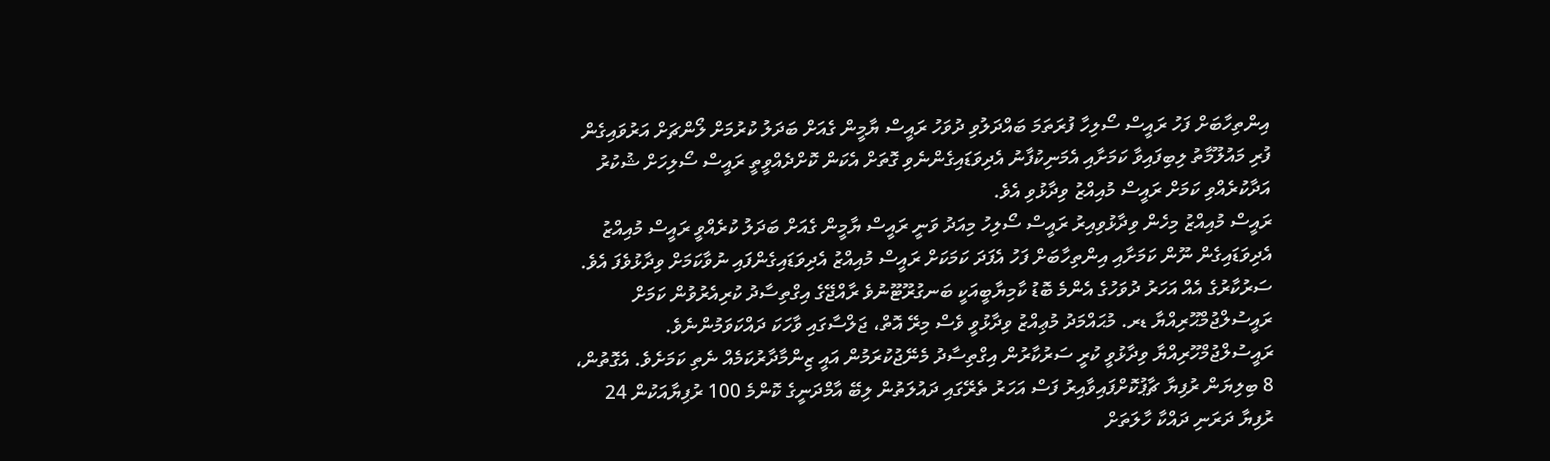އިންތިހާބަށް ފަހު ރައީސް ސޯލިހާ ފުރަތަމަ ބައްދަލުވި ދުވަހު ރައީސް ޔާމީން ގެއަށް ބަދަލު ކުރުމަށް ލޯންޗަށް އަރުވައިގެން ފުރި މައުލޫމާތު ލިބިފައިވާ ކަމަށާއި އެމަނިކުފާނު އެދިވަޑައިގެންނެވި ގޮތަށް އެކަން ކޮށްދެއްވީތީ ރައީސް ސޯލިހަށް ޝުކުރު އަދާކުރެއްވި ކަމަށް ރައީސް މުއިއްޒު ވިދާޅުވި އެވެ.
ރައީސް މުއިއްޒު މިހެން ވިދާޅުވިއިރު ރައީސް ސޯލިހު މިއަދު ވަނީ ރައީސް ޔާމީން ގެއަށް ބަދަލު ކުރެއްވީ ރައީސް މުއިއްޒު އެދިވަޑައިގެން ނޫން ކަމަށާއި އިންތިހާބަށް ފަހު އެފަދަ ކަމަކަށް ރައީސް މުއިއްޒު އެދިވަޑައިގެންފައި ނުވާކަމަށް ވިދާޅުވެފަ އެވެ.
ސަރުކާރުގެ އެއް އަހަރު ދުވަހުގެ އެންމެ ބޮޑު ކާމިޔާބީއަކީ ބަނގުރޫޓޫނުވެ ރާއްޖޭގެ އިގްތިސާދު ކުރިއެރުވުން ކަމަށް ރައީސުލްޖުމްޙޫރިއްޔާ ޑރ. މުޙައްމަދު މުޢިއްޒު ވިދާޅުވީ ވެސް މިރޭ އޮތް، ޖަލްސާގައި ވާހަކަ ދައްކަވަމުންނެވެ.
ރައީސުލްޖުމްހޫރިއްޔާ ވިދާޅުވީ ކުރީ ސަރުކާރުން އިގްތިސާދު މެނޭޖުކުރަމުން އައީ ޒިންމާދާރުކަމެއް ނެތި ކަމަށެވެ. އެގޮތުން، 8 ބިލިޔަން ރުފިޔާ ޗާޕުކޮށްފައިވާއިރު ފަސް އަހަރު ތެރޭގައި ދައުލަތުން ލިބޭ އާމްދަނީގެ ކޮންމެ 100 ރުފިޔާއަކުން 24 ރުފިޔާ ދަރަނި ދައްކާ ހާލަތަށް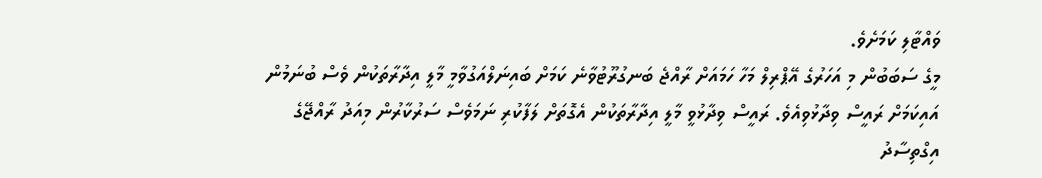ވައްޓާލި ކަމަށެވެ.
މީގެ ސަބަބުން މި އަހަރުގެ އޭޕްރިލް މަހާ ހަމައަށް ރާއްޖެ ބަނގުރޫޓުވާނެ ކަމަށް ބައިނަލްއަގުވާމީ މާލީ އިދާރާތަކުން ވެސް ބުނަމުން އައިކަމަށް ރައީސް ވިދާޅުވިއެވެ. ރައީސް ވިދާޅުވީ މާލީ އިދާރާތަކުން އެގޮތަށް ލަފާކުރި ނަމަވެސް ސަރުކާރުން މިއަދު ރާއްޖޭގެ އިގްތިސާދު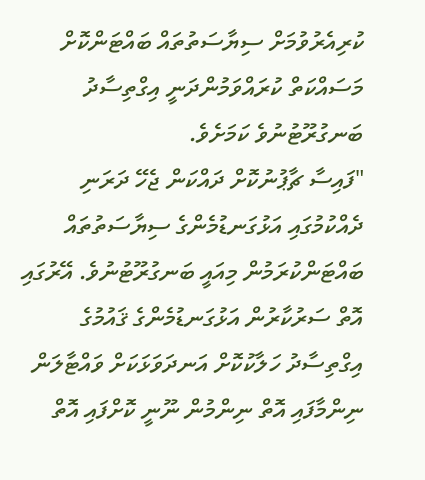ކުރިއެރުވުމަށް ސިޔާސަތުތައް ބައްޓަންކޮށް މަސައްކަތް ކުރައްވަމުންދަނީ އިގްތިސާދު ބަނގުރޫޓުނުވެ ކަމަށެވެ.
"ފައިސާ ޗާޕުނުކޮށް ދައްކަން ޖެހޭ ދަރަނި ދެއްކުމުގައި އަޅުގަނޑުމެންގެ ސިޔާސަތުތައް ބައްޓަންކުރަމުން މިއައީ ބަނގުރޫޓުނުވެ. އޭރުގައި އޮތް ސަރުކާރުން އަޅުގަނޑުމެންގެ ޤައުމުގެ އިގްތިސާދު ހަލާކުކޮށް އަނދަވަޅަކަށް ވައްޓާލަން ނިންމާފައި އޮތް ނިންމުން ނޫނީ ކޮށްފައި އޮތް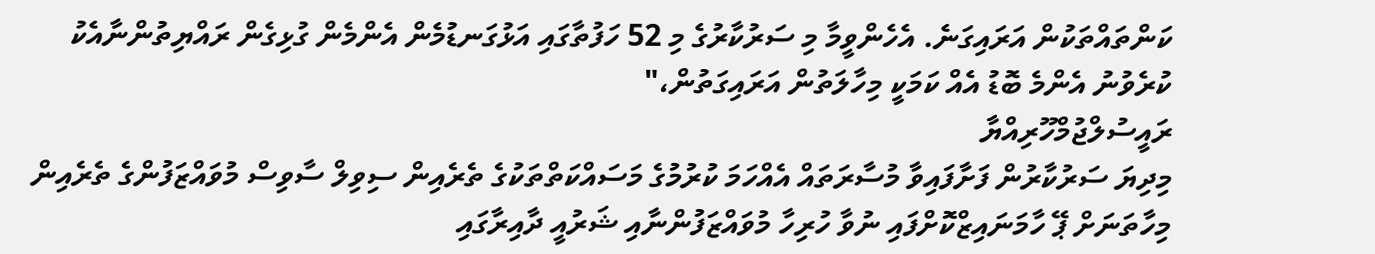ކަންތައްތަކުން އަރައިގަނެ. އެހެންވީމާ މި ސަރުކާރުގެ މި 52 ހަފުތާގައި އަޅުގަނޑުމެން އެންމެން ގުޅިގެން ރައްޔިތުންނާއެކު ކުރެވުނު އެންމެ ބޮޑު އެއް ކަމަކީ މިހާލަތުން އަރައިގަތުން،"
ރައީސުލްޖުމްހޫރިއްޔާ
މިދިޔަ ސަރުކާރުން ފަށާފައިވާ މުސާރަތައް އެއްހަމަ ކުރުމުގެ މަސައްކަތްތަކުގެ ތެރެއިން ސިވިލް ސާވިސް މުވައްޒަފުންގެ ތެރެއިން މިހާތަނަށް ޕޭ ހާމަނައިޒްކޮށްފައި ނުވާ ހުރިހާ މުވައްޒަފުންނާއި ޝަރުއީ ދާއިރާގައި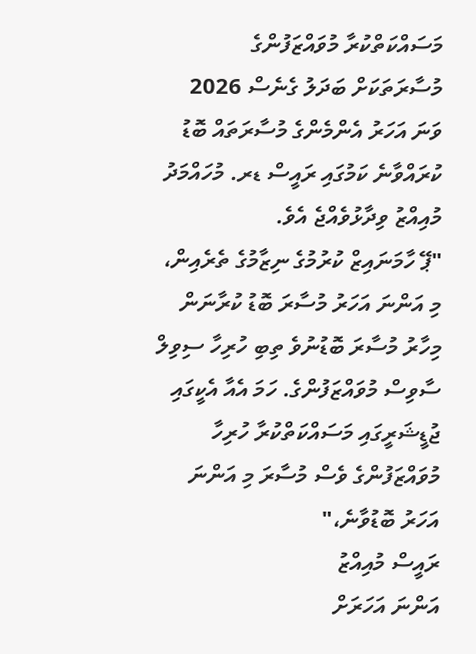މަސައްކަތްކުރާ މުވައްޒަފުންގެ މުސާރަތަކަށް ބަދަލު ގެނެސް 2026 ވަނަ އަހަރު އެންމެންގެ މުސާރަތައް ބޮޑު ކުރައްވާނެ ކަމުގައި ރައީސް ޑރ. މުހައްމަދު މުއިއްޒު ވިދާޅުވެއްޖެ އެވެ.
"ޕޭ ހާމަނައިޒް ކުރުމުގެ ނިޒާމުގެ ތެރެއިން، މި އަންނަ އަހަރު މުސާރަ ބޮޑު ކުރާނަން މިހާރު މުސާރަ ބޮޑުނުވެ ތިބި ހުރިހާ ސިވިލް ސާވިސް މުވައްޒަފުންގެ. ހަމަ އެއާ އެކީގައި ޖުޑީޝަރީގައި މަސައްކަތްކުރާ ހުރިހާ މުވައްޒަފުންގެ ވެސް މުސާރަ މި އަންނަ އަހަރު ބޮޑުވާނެ،"
ރައީސް މުއިއްޒު
އަންނަ އަހަރަށް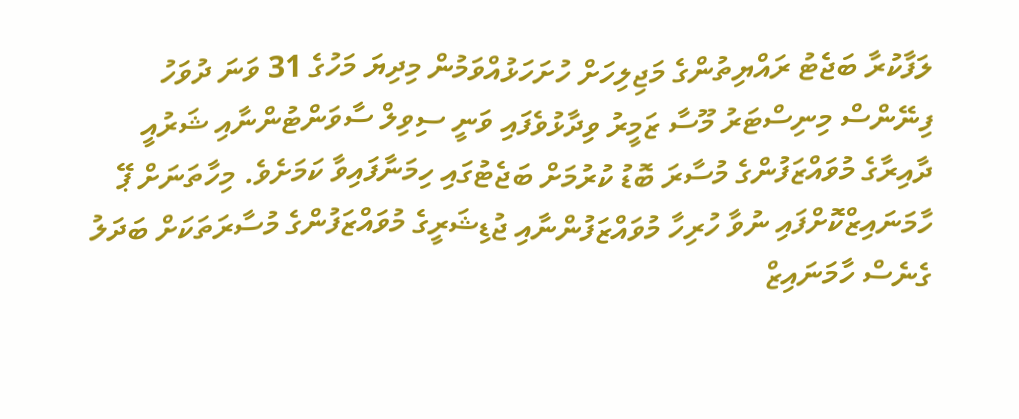ލަފާކުރާ ބަޖެޓު ރައްޔިތުންގެ މަޖިލިހަށް ހުށަހަޅުއްވަމުން މިދިޔަ މަހުގެ 31 ވަނަ ދުވަހު ފިނޭންސް މިނިސްޓަރު މޫސާ ޒަމީރު ވިދާޅުވެފައި ވަނީ ސިވިލް ސާވަންޓުންނާއި ޝަރުއީ ދާއިރާގެ މުވައްޒަފުންގެ މުސާރަ ބޮޑު ކުރުމަށް ބަޖެޓުގައި ހިމަނާފައިވާ ކަމަށެވެ. މިހާތަނަށް ޕޭ ހާމަނައިޒްކޮށްފައި ނުވާ ހުރިހާ މުވައްޒަފުންނާއި ޖުޑިޝަރީގެ މުވައްޒަފުންގެ މުސާރަތަކަށް ބަދަލު ގެނެސް ހާމަނައިޒް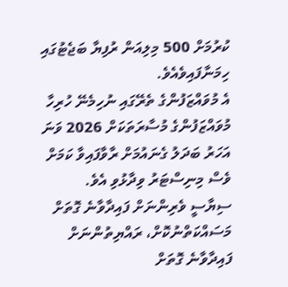ކުރުމަށް 500 މިލިއަން ރުފިޔާ ބަޖެޓުގައި ހިމަނާފައިވެއެވެ.
އެ މުވައްޒަފުންގެ ތެރޭގައި ނުހިމެނޭ ހުރިހާ މުވައްޒަފުންގެ މުސާރަތަކަށް 2026 ވަނަ އަހަރު ބަދަލު ގެނައުމަށް ރާވާފައިވާ ކަމަށް ވެސް މިނިސްޓަރު ވިދާޅުވި އެވެ.
ސިޔާސީ ވެރިންނަށް ފައިދާވާނެ ގޮތަށް މަސައްކަތްނުކޮށް، ރައްޔިތުންނަށް ފައިދާވާނެ ގޮތަށް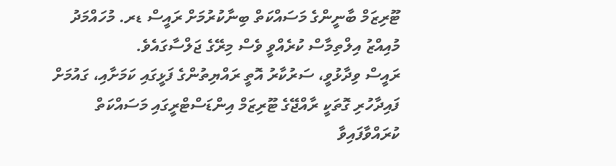ޓޫރިޒަމް ބާނީންގެ މަސައްކަތް ބިނާކުރުމަށް ރައީސް ޑރ. މުހައްމަދު މުއިއްޒު އިލްތިމާސް ކުރެއްވީ ވެސް މިރޭގެ ޖަލްސާގައެވެ.
ރައީސް ވިދާޅުވީ، ސަރުކާރު އޮތީ ރައްޔިތުންގެ ފަޅީގައި ކަމަށާއި، ގައުމަށް ފައިދާހުރި ގޮތަކީ ރާއްޖޭގެ ޓޫރިޒަމް އިންޑަސްޓްރީގައި މަސައްކަތް ކުރައްވާފައިވާ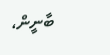ބާނީން،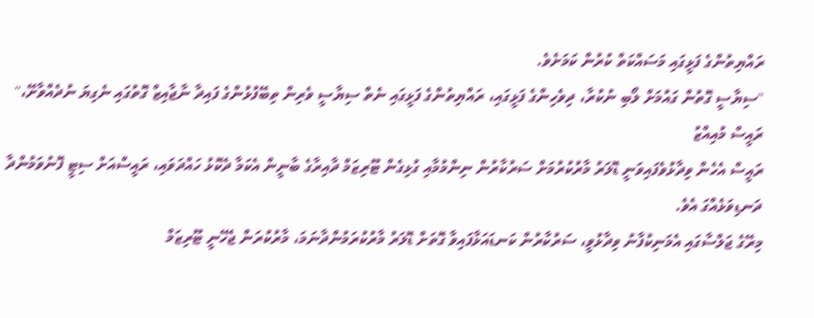ރައްޔިތުންގެ ފަޅީގައި މަސައްކަތް ކުރުން ކަމަށެވެ.
"ސިޔާސީ ގޮތުން ގައުމަށް ލޯބި ނުކުރާ، ދިވެހިންގެ ފަޅީގައި، ރައްޔިތުންގެ ފަޅީގައި ނެތް ސިޔާސީ ވެރިން ތިބޭފުޅުންގެ ފައިދާ ނާޖާއިޒް ގޮތުގައި ނެގިޔަ ނުދެއްވާށޭ،"
ރައީސް މުއިއްޒު
ރައީސް އެހެން ވިދާޅުވެފައިވަނީ ޑޮލަރު މާރުކުރުމަށް ސަރުކާރުން ނިންމުމާއި ގުޅިގެން ޓޫރިޒަމް ދާއިރާގެ ބާނީން އެކަމާ ދެކޮޅު ހައްދަވައި، ރައީސްއަށް ސިޓީ ފޮނުވަމުންދާ ދަނޑިވަޅެއްގަ އެވެ.
މިރޭގެ ޖަލްސާގައި އެމަނިކުފާނު ވިދާޅުވީ، ސަރުކާރުން ކަނޑައަޅާފައިވާ ގޮތަށް ޑޮލަރު މާރުކުރަމުންދާނަމަ، މާރުކުރަން ޖެހޭނީ ޓޫރިޒަމް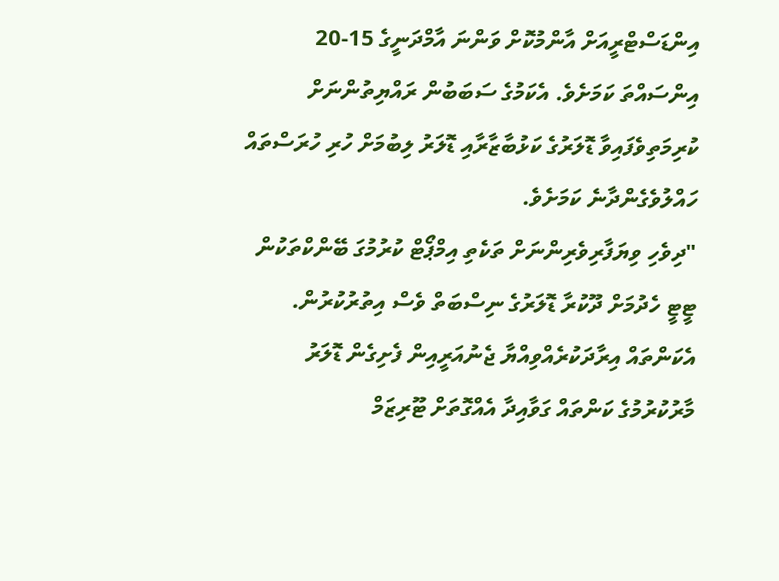އިންޑަސްޓްރީއަށް އާންމުކޮށް ވަންނަ އާމްދަނީގެ 15-20 އިންސައްތަ ކަމަށެވެ. އެކަމުގެ ސަބަބުން ރައްޔިތުންނަށް ކުރިމަތިވެފައިވާ ޑޮލަރުގެ ކަޅުބާޒާރާއި ޑޮލަރު ލިބުމަށް ހުރި ހުރަސްތައް ހައްލުވެގެންދާނެ ކަމަށެވެ.
"ދިވެހި ވިޔަފާރިވެރިންނަށް ތަކެތި އިމްޕޯޓް ކުރުމުގަ ބޭންކްތަކުން ޓީޓީ ހެދުމަށް ދޫކުރާ ޑޮލަރުގެ ނިސްބަތް ވެސް އިތުރުކުރުން. އެކަންތައް އިރާދަކުރެއްވިއްޔާ ޖެނުއަރީއިން ފެށިގެން ޑޮލަރު މާރުކުރުމުގެ ކަންތައް ގަވާއިދާ އެއްގޮތަށް ޓޫރިޒަމް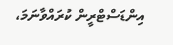އިންޑަސްޓްރީން ކުރައްވާނަމަ،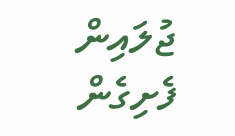ޖުލައިން ފެށިގެން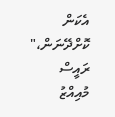އެކަން ކޮށްދޭނަން،"
ރައީސް މުއިއްޒު